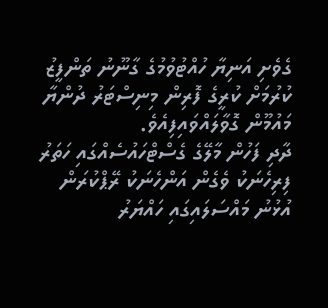ގެވެށި އަނިޔާ ހުއްޓުވުމުގެ ގާނޫނު ތަންފީޒު ކުރުމަށް ކުރީގެ ފޮރިން މިނިސްޓަރު ދުންޔާ މައުމޫން ގޮވާލައްވައިފިއެވެ.
ދާދި ފަހުން މާލޭގެ ގެސްޓްހައުސެއްގައި ހަތަރު ފިރިހެނަކު ވެގެން އަންހެނަކު ރޭޕްކުރަން އުޅުނު މައްސަލައިގައި ހައްޔަރު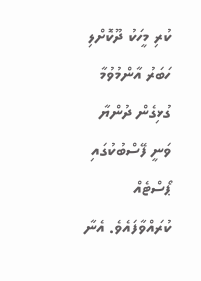ކުރި މީހަކު ދޫކޮށްލި ހަބަރު އާންމުވުމާ ގުޅިގެން ދުންޔާ ވަނީ ފޭސްބުކުގައި ޕޯސްޓެއް ކުރައްވާފައެވެ. އެނާ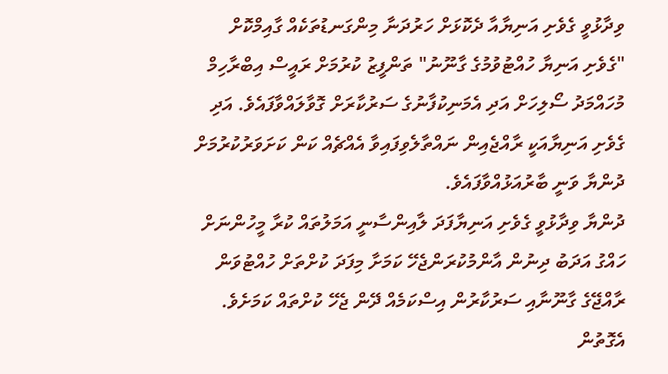ވިދާޅުވީ ގެވެށި އަނިޔާއާ ދެކޮޅަށް ހަރުދަނާ މިންގަނޑުތަކެއް ގާއިމްކޮށް "ގެވެށި އަނިޔާ ހުއްޓުވުމުގެ ގާނޫނު" ތަންފީޒު ކުރުމަށް ރައީސް އިބްރާހިމް މުހައްމަދު ސޯލިހަށް އަދި އެމަނިކުފާނުގެ ސަރުކާރަށް ގޮވާލައްވާފައެވެ. އަދި ގެވެށި އަނިޔާއަކީ ރާއްޖެއިން ނައްތާލެވިފައިވާ އެއްޗެއް ކަން ކަށަވަރުކުރުމަށް ދުންޔާ ވަނީ ބާރުއަޅުއްވާފައެވެ.
ދުންޔާ ވިދާޅުވީ ގެވެށި އަނިޔާފަދަ ލާއިންސާނީ އަމަލުތައް ކުރާ މީހުންނަށް ހައްގު އަދަބު ދިނުން އާންމުކުރަންޖެހޭ ކަމަށާ މިފަދަ ކުށްތަށް ހުއްޓުވަން ރާއްޖޭގެ ގާނޫނާއި ސަރުކާރުން އިސްކަމެއް ދޭން ޖެހޭ ކުށްތައް ކަމަށެވެ. އެގޮތުން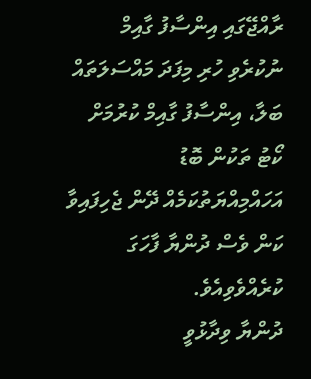ރާއްޖޭގައި އިންސާފު ގާއިމް ނުކުރެވި ހުރި މިފަދަ މައްސަލަތައް ބަލާ، އިންސާފު ގާއިމް ކުރުމަށް ކޯޓު ތަކުން ބޮޑު އަހައްމިއްޔަތުކަމެއް ދޭން ޖެހިފައިވާ ކަން ވެސް ދުންޔާ ފާހަގަ ކުރެއްވެވިއެވެ.
ދުންޔާ ވިދާޅުވީ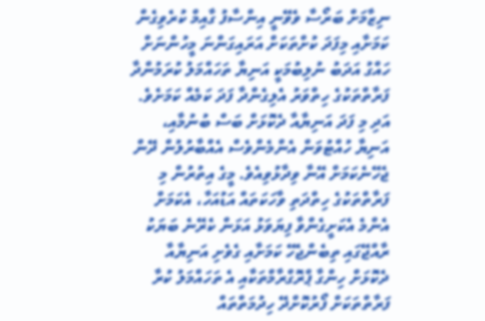ނިޒާމަށް ބަރޯސާ ވެވޭނީ އިންސާފު ގާއިމް ކުރެވިގެން ކަމަށާއި މިފަދަ ކުށްތަކަށް އަރައިގަންނަ މީހުންނަށް ހައްގު އަދަބު ނުލިބުމަކީ އަނިޔާ ތަހައްމަލު ކުރަމުންދާ ފަރާތްތަކުގެ ހިތްވަރު އެލިގެންދާ ފަދަ ކަމެއް ކަމަށެވެ. އަދި މި ފަދަ އަނިޔާއާ ދެކޮޅަށް ބަސް ބުނުމާއި، އަނިޔާ ހުއްޓުވަން އެންމެންވެސް އެއްބާރުލުން ދޭން ޖެހޭނެކަމަށް އޭނާ ވިދާޅުވިއެވެ. މީގެ އިތުރުން މި ފަރާތްތަކުގެ ހިތްދަތި ވާހަކަތައް އަޑުއަހާ، އެކަމަށް އެންމެ އެކަށީގެންވާ ފިޔަވަޅު އަޅަން ކެރޭނެ ބަޔަކު ރާއްޖޭގައި ތިބެންޖެހޭ ކަމަށާއި ގެވެށި އަނިޔާއާ ދެކޮޅަށް ހިންގާ ޕްރޮގްރާމްތަކާއި އެ ތަހައްމަލު ކުރާ ފަރާތްތަކަށް ފޯރުކޮށްދޭ ހިދުމަތްތައް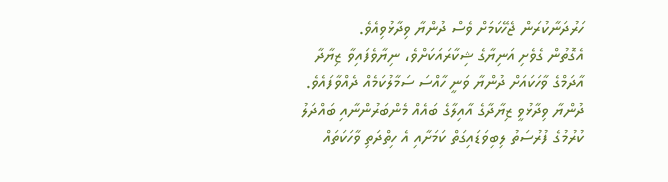ހަރުދަނާކުރަން ޖެހޭކަމަށް ވެސް ދުންޔާ ވިދާޅުވިއެވެ.
އެގޮތުން ގެވެށި އަނިޔާގެ ޝިކާރައަކަށްވެ، ނިޔާވެފައިވާ ޒިޔާދާ އާދަމްގެ ވާހަކައަށް ދުންޔާ ވަނީ ހާއްސަ ސަމާލުކަމެއް ދެއްވާފައެވެ. ދުންޔާ ވިދާޅުވީ ޒިޔާދާގެ އާއިލާގެ ބައެއް މެންބަރުންނާއި ބައްދަލު ކުރުމުގެ ފުރުސަތު ލިބިވަޑައިގަތް ކަމަށާއި އެ ހިތްދަތި ވާހަކަތައް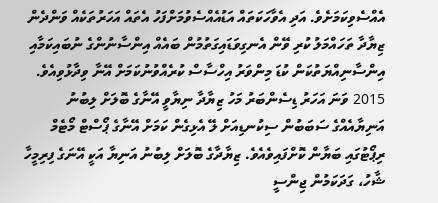އެއްސެވިކަމަށެވެ. އަދި އެވާހަކަތައް އަޑުއެއްސެވުމަށްފަހު އެތައް އަހަރުތަކެއް ވަންދެން ޒިޔާދާ ތަހައްމަލު ކުރި ވޭން އެނގިވަޑައިގަތުމުން ބައެއް އިންސާނުންގެ ނުބައިކަމާއި އިންސާނިއްޔަތުކަން ކުޑަ މިންވަރު އިހްސާސް ކުރެއްވުނުކަމަށް އޭނާ ވިދާޅުވިއެވެ.
2015 ވަނަ އަހަރު ޑިސެންބަރު މަހު ޒިޔާދާ ނިޔާވީ އޭނާގެ ބޮލަށް ލިބުނު އަނިޔާއެއްގެ ސަބަބުން ސިކުނޑިއަށް ލޭ އެޅިގެން ކަމަށް އޭނާގެ ޕޯސްޓް މޯޓެމް ރިޕޯޓުގައި ބަޔާން ކޮށްފައިވެއެވެ. ޒިޔާދާގެ ބޮލަށް ލިބުނު އަނިޔާ އަކީ އޭނަގެ ފިރިމީހާ ޝާހު، ގަދަކަމުން ޖިންސީ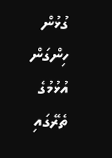ގުޅުން ހިންގަން އުޅުމުގެ ތެރޭގައި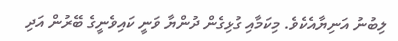ލިބުނު އަނިޔާއެކެވެ. މިކަމާއި ގުޅިގެން ދުންޔާ ވަނީ ކައިވެނީގެ ބޭރުން އަދި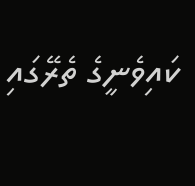ކައިވެނީގެ ތެރޭގައި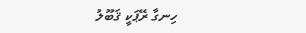ހިނގާ ރޭޕަކީ ޤަބޫލު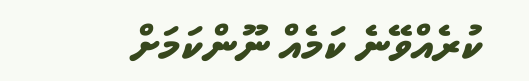ކުރެއްވޭނެ ކަމެއް ނޫންކަމަށް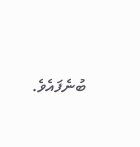ބުނެފައެވެ.